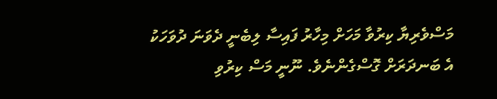މަސްވެރިޔާ ކިރުވާ މަހަށް މިހާރު ފައިސާ ލިބެނީ ދެވަނަ ދުވަހަކު އެ ބަނދަރަށް ގޮސްގެންނެވެ. ނޫނީ މަސް ކިރުވި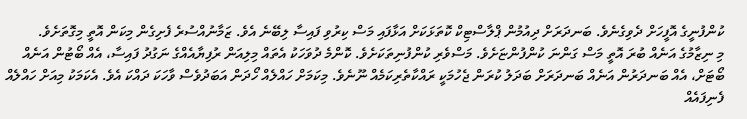ކުންފުނީގެ އޮފީހަށް ދެވިގެނެވެ. ބަނދަރަށް ދިއުމުން ޕްލާސްޓިކް ކޮތަޅަކަށް އަޅާފައި މަސް ކިރުވި ފައިސާ ލިބޭނެ އެވެ. ޒަމާނުއްސުރެ ފެށިގެން މިކަން އޮތީ މިގޮތަށެވެ.
މި ނިޒާމުގެ އަނެއް ބުރަ އޮތީ މަސް ގަންނަ ކުންފުންޏަށެވެ. މަސްވެރި ކުންފުނިތަކަށެވެ. ކޮންމެ ދުވަހަކު އެތައް މިލިއަން ރުފިޔާއެއްގެ ނަގުދު ފައިސާ، އެއް ބޯޓުން އަނެއް ބޯޓަށް، އެއް ބަނދަރުން އަނެއް ބަނދަރަށް ބަދަލު ކުރަން ޖެހުމަކީ ރައްކާތެރިކަމެއް ނޫނެވެ. މިކަމަށް ހައްލެއް ހޯދަން އަބަދުވެސް ވާހަކަ ދައްކަ އެވެ. އެކަމަކު މިއަށް ހައްލެއް ފެނިފައެއް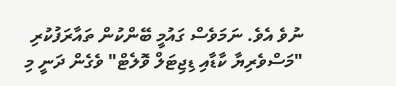ނުވެ އެވެ. ނަމަވެސް ގައުމީ ބޭންކުން ތައާރަފުކުރި "މަސްވެރިޔާ ކާޑާއި ޑިޖިޓަލް ވޮލެޓް" ވެގެން ދަނީ މި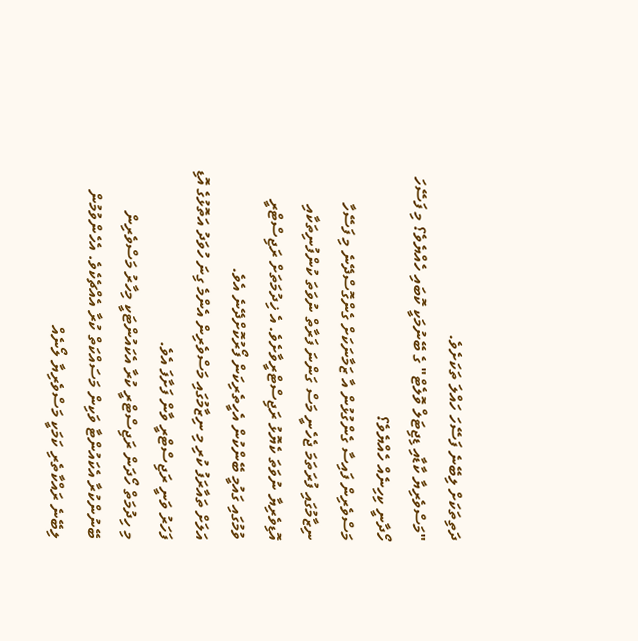ދަތިތަކަށް ލިބޭނެ ފަސޭހަ ހައްލަ ތަކަށެވެ.
"މަސްވެރިޔާ ކާޑާއި ޑިޖިޓަލް ވޮލެޓް" ގެ ބޭނުމަކީ ކޮބައި ހެއްޔެވެ؟ މި ފަސޭހަ ހޯދާނީ ކިހިނެއް ހެއްޔެވެ؟
މަސްވެރިން ފައިސާ ގެންގުޅުން އާ ޒަމާނަކަށް ގެންގޮސްދޭނެ މި ފަސޭހާ ނިޒާމުގައި ފުރަތަމަ ޖެހެނީ މަސް ގަންނަ ފަރާތް ނުވަތަ ކުންފުނިތަކާއި އޮޑިވެރިޔާ ނުވަތަ ކެޔޮޅު ރަޖިސްޓްރީވާށެވެ. އެ ޚިދުމަތަށް ރަޖިސްޓްރީ ވުމުގައި ގައުމީ ބޭންކުން އެހީތެރިކަން ފޯރުކޮށްދޭނެ އެވެ.
އަލަށް ތައާރަފު ކުރި މި ނިޒާމުގައި މަސްވެރިން އެންމެ ގިނަ ހުވަދު އަތޮޅުގެ އޮޑި ފަހަރު ވަނީ ރަޖިސްޓްރީ ވާން ފަށާފަ އެވެ.
މި ހިދުމަތް ހޯދަން ރަޖިސްޓްރީ ކުރާ އެކައުންޓަކީ މިހާރު މަސްވެރިން ބޭނުންކުރާ އެކައުންޓާ ވަކިން މަސައްކަތް ކުރާ އެއްޗެކެވެ. އެހެންވުމުން ލިބޭނެ ރައްކާތެރި ކަމަކީ މަސްވެރިޔާ ލޯނެއް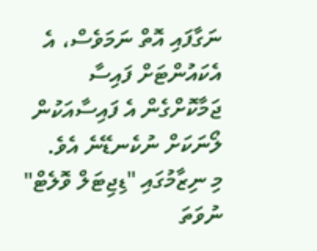ނަގާފައި އޮތް ނަމަވެސް، އެ އެކައުންޓަށް ފައިސާ ޖަމާކޮށްގެން އެ ފައިސާއަކުން ލޯނަކަށް ނުކެނޑޭނެ އެވެ.
މި ނިޒާމުގައި "ޑިޖިޓަލް ވޮލެޓް" ނުވަތަ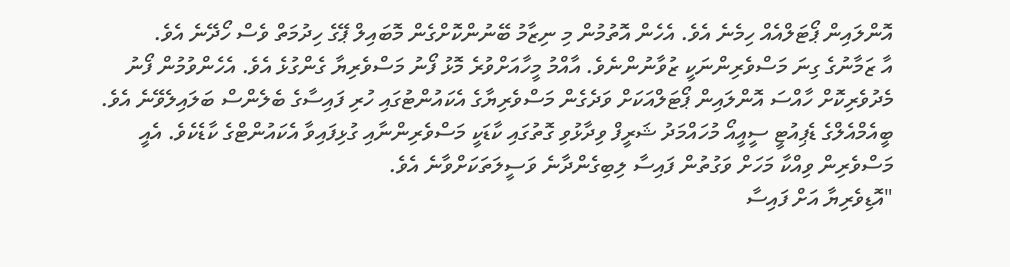އޮންލައިން ޕޯޓަލްއެއް ހިމެނެ އެވެ. އެހެން އޮތުމުން މި ނިޒާމު ބޭނުންކޮށްގެން މޮބައިލް ޕޭގެ ހިދުމަތް ވެސް ހޯދޭނެ އެވެ.
އާ ޒަމާނުގެ ގިނަ މަސްވެރިންނަކީ ޒުވާނުންނެވެ. އާއްމު މީހާއަށްވުރެ މޮޅު ފޯނު މަސްވެރިޔާ ގެންގުޅެ އެވެ. އެހެންވުމުން ފޯނު މެދުވެރިކޮށް ހާއްސަ އޮންލައިން ޕޯޓަލްއަކަށް ވަދެގެން މަސްވެރިޔާގެ އެކައުންޓުގައި ހުރި ފައިސާގެ ބެލެންސް ބަލައިލެވޭނެ އެވެ.
ބީއެމްއެލްގެ ޑެޕިއުޓީ ސީއީއޯ މުހައްމަދު ޝަރީފް ވިދާޅުވި ގޮތުގައި ކާޑަކީ މަސްވެރިންނާއި ގުޅިފައިވާ އެކައުންޓްގެ ކާޑެކެވެ. އެއީ މަސްވެރިން ވިއްކާ މަހަށް ވަގުތުން ފައިސާ ލިބިގެންދާނެ ވަސީލަތަކަށްވާނެ އެވެ.
"އޮޑިވެރިޔާ އަށް ފައިސާ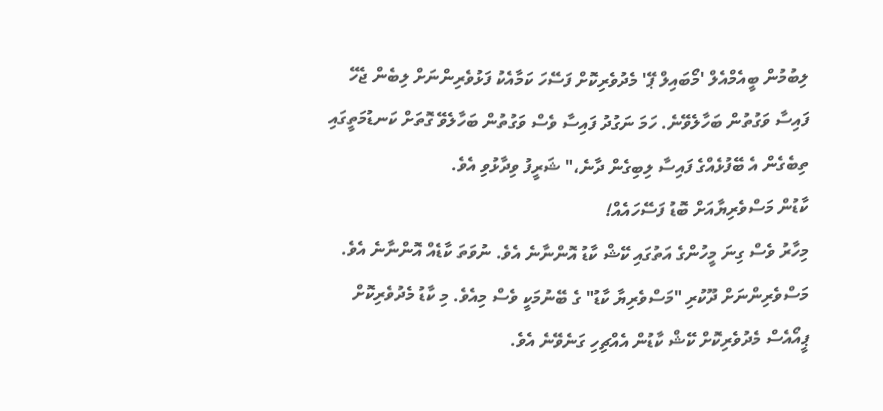ލިބުމުން ބީއެމްއެލް 'މޯބައިލް ޕޭ' މެދުވެރިކޮށް ފަސޭހަ ކަމާއެކު ފަޅުވެރިންނަށް ލިބެން ޖެހޭ ފައިސާ ވަގުތުން ބަހާލެވޭނެ. ހަމަ ނަގުދު ފައިސާ ވެސް ވަގުތުން ބަހާލެވޭ ގޮތަށް ކަނޑުމަތީގައި ތިބެގެން އެ ބޭފުޅެއްގެ ފައިސާ ލިބިގެން ދާނެ،" ޝަރީފު ވިދާޅުވި އެވެ.
ކާޑުން މަސްވެރިޔާއަށް ބޮޑު ފަސޭހައެއް!
މިހާރު ވެސް ގިނަ މީހުންގެ އަތުގައި ކޭޝް ކާޑު އޮންނާނެ އެވެ. ނުވަތަ ކާޑެއް އޮންނާނެ އެވެ. މަސްވެރިންނަށް ދޫކުރި "މަސްވެރިޔާ ކާޑު" ގެ ބޭނުމަކީ ވެސް މިއެވެ. މި ކާޑު މެދުވެރިކޮށް ޕީއޯއެސް މެދުވެރިކޮށް ކޭޝް ކާޑުން އެއްޗިހި ގަނެވޭނެ އެވެ.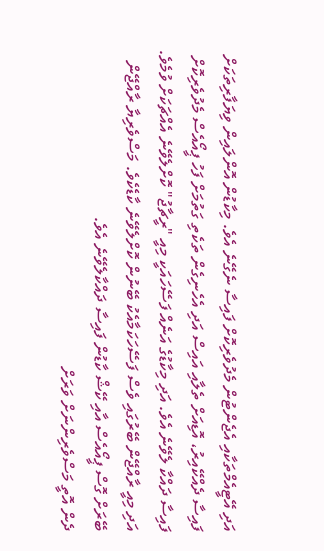އަދި އޭޓީއެމްތަކާއި އެޖެންޓުން މެދުވެރިކޮށް ފައިސާ ނެގޭނެ އެވެ. މިކާޑުން އޮންލައިން ވިޔަފާރިތަކަށް ފައިސާ ދެއްކޭއިރު، އޮޑިއަށް ތެލާއި އައިސް އަދި އެހެނިގެން ތަކެތި ގަތުމަށް ފަހު ޕީއޯއެސް މެދުވެރިކޮށް ފައިސާ ދައްކާ ލެވޭނެ އެވެ. އަދި މިކާޑުގެ އަނެއް ފަސޭހައަކީ މިއީ "ރީޗާޖު" ކޮށްލެވޭނެ އެއްޗަކަށް ވުމެވެ. އަދި މިއީ ރާއްޖޭން ބޭރުގައި ވެސް ފަސޭހަކަމާއެކު ބޭނުން ކޮށްލެވޭނެ ކާޑެކެވެ. މަސްވެރިޔާ ރާއްޖޭން ބޭރަށް ގޮސް ޕީއޯއެސް އާއި ކޭޝް ކާޑުން ފައިސާ ދައްކާލެވޭނެ އެވެ.
ދެން އޮތީ މަސްވެރިންނަށް ވަރަށް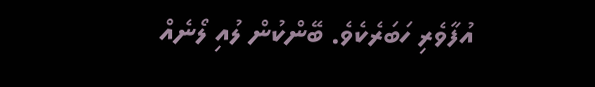އުފާވެރި ހަބަރެކެވެ. ބޭންކުން ލުއި ލޯނެއް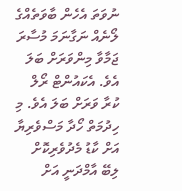ނުވަތަ އެހެން ބާވަތެއްގެ ލޯނެއް ނަގާނަމަ މުސާރަ ޖަމާވާ މިންވަރަށް ބަލަ އެވެ. އެކައުންޓް ރޯލް ކުރާ ވަރަށް ބަލަ އެވެ. މި ހިދުމަތް ހޯދާ މަސްވެރިޔާ އަށް ކާޑު މެދުވެރިކޮށް ލިބޭ އާމްދަނީ އަށް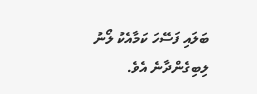ބަލައި ފަސޭހަ ކަމާއެކު ލޯނު ލިބިގެންދާނެ އެވެ.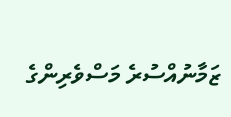ޒަމާނުއްސުރެ މަސްވެރިންގެ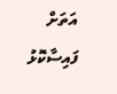އަތަށް ފައިސާކޮޅު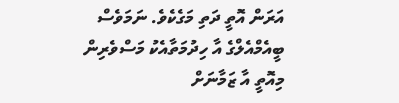އަރަން އޮތީ ދަތި މަގެކެވެ. ނަމަވެސް ބީއެމްއެލްގެ އާ ހިދުމަތާއެކު މަސްވެރިން މިއޮތީ އާ ޒަމާނަށް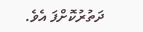ދަތުރުކޮށްފަ އެވެ.